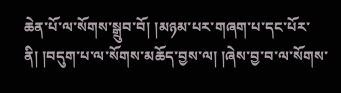ཆེན་པོ་ལ་སོགས་སྒྲུབ་བོ། །མཉམ་པར་གཞག་པ་དང་པོར་ནི། །བདུག་པ་ལ་སོགས་མཆོད་བྱས་ལ། །ཞེས་བྱ་བ་ལ་སོགས་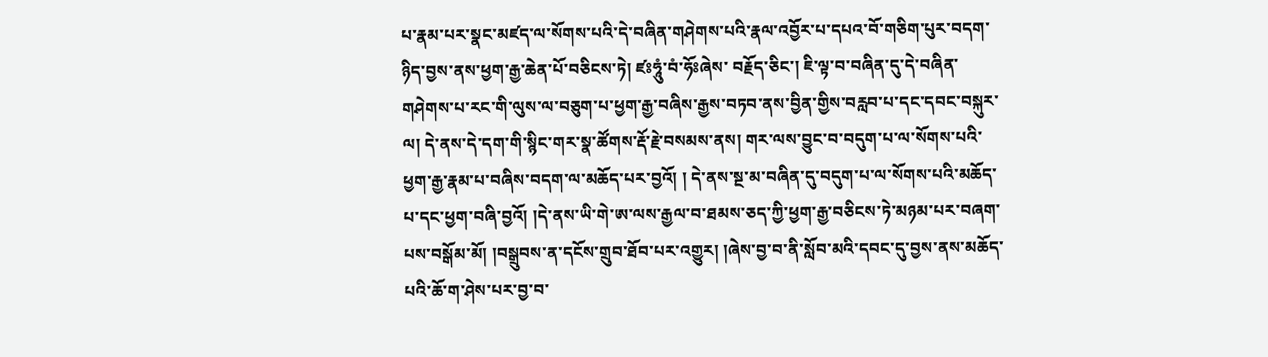པ་རྣམ་པར་སྣང་མཛད་ལ་སོགས་པའི་དེ་བཞིན་གཤེགས་པའི་རྣལ་འབྱོར་པ་དཔའ་བོ་གཅིག་པུར་བདག་ཉིད་བྱས་ནས་ཕྱག་རྒྱ་ཆེན་པོ་བཅིངས་ཏེ། ཛཿཧཱུཾ་བཾ་ཧོཿཞེས་ བརྗོད་ཅིང་། ཇི་ལྟ་བ་བཞིན་དུ་དེ་བཞིན་གཤེགས་པ་རང་གི་ལུས་ལ་བཅུག་པ་ཕྱག་རྒྱ་བཞིས་རྒྱས་བཏབ་ནས་བྱིན་གྱིས་བརླབ་པ་དང་དབང་བསྐུར་ལ། དེ་ནས་དེ་དག་གི་སྙིང་གར་སྣ་ཚོགས་རྡོ་རྗེ་བསམས་ནས། གར་ལས་བྱུང་བ་བདུག་པ་ལ་སོགས་པའི་ཕྱག་རྒྱ་རྣམ་པ་བཞིས་བདག་ལ་མཆོད་པར་བྱའོ། ། དེ་ནས་སྔ་མ་བཞིན་དུ་བདུག་པ་ལ་སོགས་པའི་མཆོད་པ་དང་ཕྱག་བཞི་བྱའོ། །དེ་ནས་ཡི་གེ་ཨ་ལས་རྒྱལ་བ་ཐམས་ཅད་ཀྱི་ཕྱག་རྒྱ་བཅིངས་ཏེ་མཉམ་པར་བཞག་པས་བསྒོམ་མོ། །བསྒྲུབས་ན་དངོས་གྲུབ་ཐོབ་པར་འགྱུར། །ཞེས་བྱ་བ་ནི་སློབ་མའི་དབང་དུ་བྱས་ནས་མཆོད་པའི་ཆོ་ག་ཤེས་པར་བྱ་བ་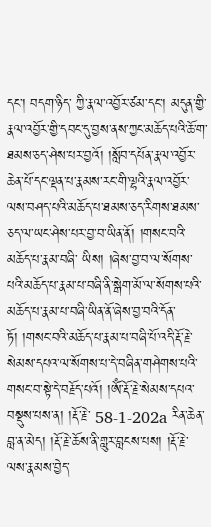དང་། བདག་ཉིད་ ཀྱི་རྣལ་འབྱོར་ཙམ་དང་། མདུན་གྱི་རྣལ་འབྱོར་གྱི་དབང་དུ་བྱས་ནས་ཀྱང་མཆོད་པའི་ཆོ་ག་ཐམས་ཅད་ཤེས་པར་བྱའོ། །སློབ་དཔོན་རྣལ་འབྱོར་ཆེན་པོ་དང་ལྡན་པ་རྣམས་རང་གི་ལྷའི་རྣལ་འབྱོར་ལས་བཤད་པའི་མཆོད་པ་ཐམས་ཅད་རིགས་ཐམས་ཅད་ལ་ཡང་ཤེས་པར་བྱ་བ་ཡིན་ནོ། །གསང་བའི་མཆོད་པ་རྣམ་བཞི་ ཡིས། །ཞེས་བྱ་བ་ལ་སོགས་པའི་མཆོད་པ་རྣམ་པ་བཞི་ནི་སྒེག་མོ་ལ་སོགས་པའི་མཆོད་པ་རྣམ་པ་བཞི་ཡིན་ནོ་ཞེས་བྱ་བའི་དོན་ཏོ། །གསང་བའི་མཆོད་པ་རྣམ་པ་བཞི་པོ་འདི་རྡོ་རྗེ་སེམས་དཔའ་ལ་སོགས་པ་དེ་བཞིན་གཤེགས་པའི་གསང་བ་སྟེ་དེ་བརྗོད་པའོ། །ཨོཾ་རྡོ་རྗེ་སེམས་དཔའ་བསྡུས་པས་ན། །རྡོ་རྗེ་ 58-1-202a རིན་ཆེན་བླ་ན་མེད། །རྡོ་རྗེ་ཆོས་ནི་གླུར་བླངས་པས། །རྡོ་རྗེ་ལས་རྣམས་བྱེད་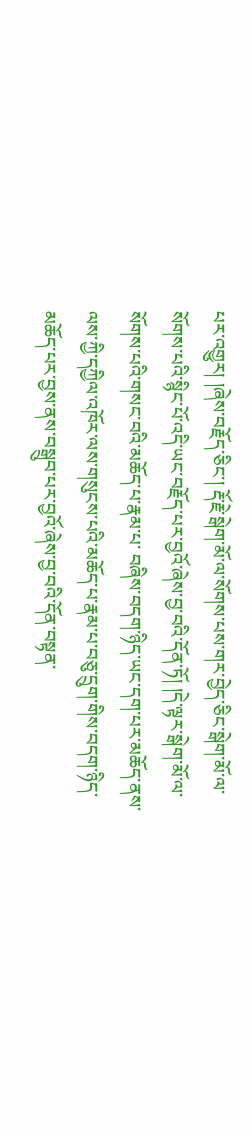པར་འགྱུར། །ཞེས་བརྗོད་ཅིང་། རྡོ་རྗེ་སྒེག་མོ་ལ་སོགས་པས་གར་བྱེད་ཅིང་སྒེག་མོ་ལ་སོགས་པའི་སྙིང་པོ་འདི་ཡང་བརྗོད་པར་བྱའོ་ཞེས་བྱ་བའི་དོན་ཏོ། །དེ་ལྟར་སྒེག་མོ་ལ་སོགས་པའི་གསང་བའི་མཆོད་པ་རྣམ་པ་ བཞིས་བདག་ཉིད་ཡང་དག་པར་མཆོད་ནས་ལས་ཀྱི་དཀྱིལ་འཁོར་ལས་གསུངས་པའི་མཆོད་པ་རྣམ་པ་བཅུ་དྲུག་གིས་བདག་ཉིད་མཆོད་པར་བྱས་ནས་བསྒྲུབ་པར་བྱའོ་ཞེས་བྱ་བའི་དོན་བསྟན་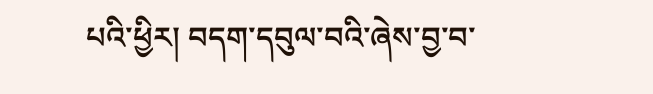པའི་ཕྱིར། བདག་དབུལ་བའི་ཞེས་བྱ་བ་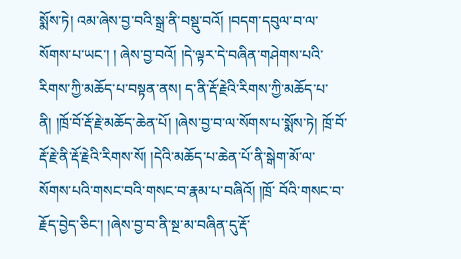སྨོས་ཏེ། འམ་ཞེས་བྱ་བའི་སྒྲ་ནི་བསྡུ་བའོ། །བདག་དབུལ་བ་ལ་སོགས་པ་ཡང་། ། ཞེས་བྱ་བའོ། །དེ་ལྟར་དེ་བཞིན་གཤེགས་པའི་རིགས་ཀྱི་མཆོད་པ་བསྟན་ནས། ད་ནི་རྡོ་རྗེའི་རིགས་ཀྱི་མཆོད་པ་ནི། །ཁྲོ་བོ་རྡོ་རྗེ་མཆོད་ཆེན་པོ། །ཞེས་བྱ་བ་ལ་སོགས་པ་སྨོས་ཏེ། ཁྲོ་བོ་རྡོ་རྗེ་ནི་རྡོ་རྗེའི་རིགས་སོ། །དེའི་མཆོད་པ་ཆེན་པོ་ནི་སྒེག་མོ་ལ་སོགས་པའི་གསང་བའི་གསང་བ་རྣམ་པ་བཞིའོ། །ཁྲོ་ བོའི་གསང་བ་རྗོད་བྱེད་ཅིང་། །ཞེས་བྱ་བ་ནི་སྔ་མ་བཞིན་དུ་རྡོ་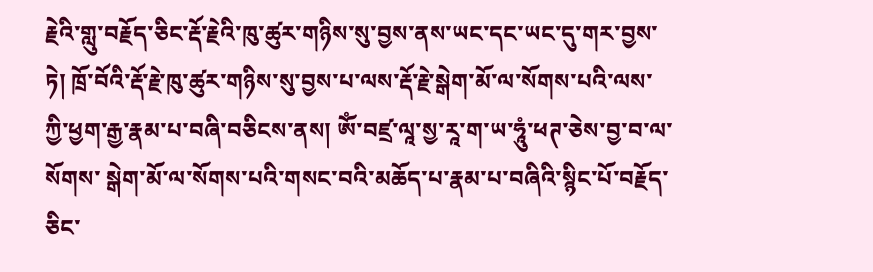རྗེའི་གླུ་བརྗོད་ཅིང་རྡོ་རྗེའི་ཁུ་ཚུར་གཉིས་སུ་བྱས་ནས་ཡང་དང་ཡང་དུ་གར་བྱས་ཏེ། ཁྲོ་བོའི་རྡོ་རྗེ་ཁུ་ཚུར་གཉིས་སུ་བྱས་པ་ལས་རྡོ་རྗེ་སྒེག་མོ་ལ་སོགས་པའི་ལས་ཀྱི་ཕྱག་རྒྱ་རྣམ་པ་བཞི་བཅིངས་ནས། ཨོཾ་བཛྲ་ལཱ་སྱ་རཱ་ག་ཡ་ཧཱུཾ་ཕཊ་ཅེས་བྱ་བ་ལ་སོགས་ སྒེག་མོ་ལ་སོགས་པའི་གསང་བའི་མཆོད་པ་རྣམ་པ་བཞིའི་སྙིང་པོ་བརྗོད་ཅིང་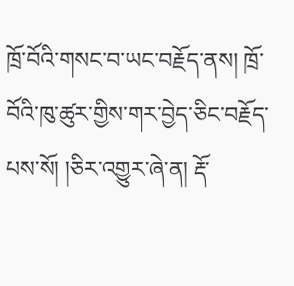ཁྲོ་བོའི་གསང་བ་ཡང་བརྗོད་ནས། ཁྲོ་བོའི་ཁུ་ཚུར་གྱིས་གར་བྱེད་ཅིང་བརྗོད་པས་སོ། །ཅིར་འགྱུར་ཞེ་ན། རྡོ་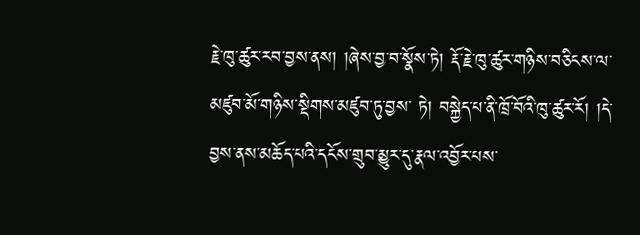རྗེ་ཁུ་ཚུར་རབ་བྱས་ནས། །ཞེས་བྱ་བ་སྣོས་ཏེ། རྡོ་རྗེ་ཁུ་ཚུར་གཉིས་བཅིངས་ལ་མཛུབ་མོ་གཉིས་སྡིགས་མཛུབ་ཏུ་བྱས་ ཏེ། བསྐྱེད་པ་ནི་ཁྲོ་བོའི་ཁུ་ཚུར་རོ། །དེ་བྱས་ནས་མཆོད་པའི་དངོས་གྲུབ་མྱུར་དུ་རྣལ་འབྱོར་པས་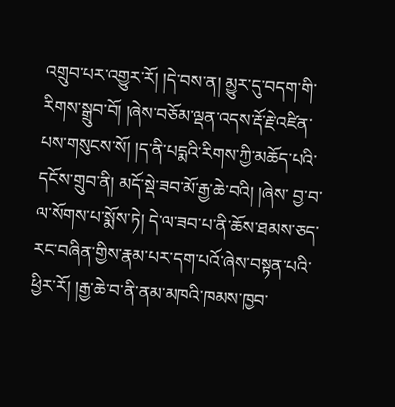འགྲུབ་པར་འགྱུར་རོ། །དེ་བས་ན། མྱུར་དུ་བདག་གི་རིགས་སྒྲུབ་བོ། །ཞེས་བཅོམ་ལྡན་འདས་རྡོ་རྗེ་འཛིན་པས་གསུངས་སོ། །ད་ནི་པདྨའི་རིགས་ཀྱི་མཆོད་པའི་དངོས་གྲུབ་ནི། མདོ་སྡེ་ཟབ་མོ་རྒྱ་ཆེ་བའི། །ཞེས་ བྱ་བ་ལ་སོགས་པ་སྨོས་ཏེ། དེ་ལ་ཟབ་པ་ནི་ཆོས་ཐམས་ཅད་རང་བཞིན་གྱིས་རྣམ་པར་དག་པའོ་ཞེས་བསྟན་པའི་ཕྱིར་རོ། །རྒྱ་ཆེ་བ་ནི་ནམ་མཁའི་ཁམས་ཁྱབ་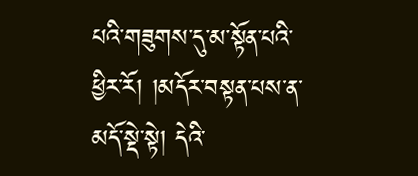པའི་གཟུགས་དུ་མ་སྟོན་པའི་ཕྱིར་རོ། །མདོར་བསྟན་པས་ན་མདོ་སྡེ་སྟེ། དེའི་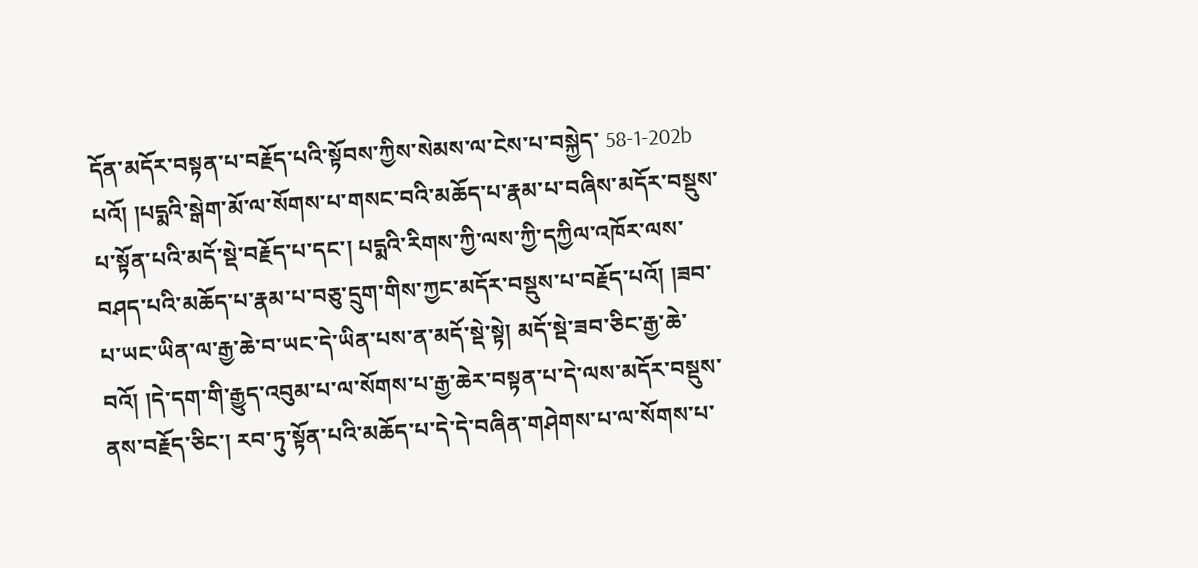དོན་མདོར་བསྟན་པ་བརྗོད་པའི་སྟོབས་ཀྱིས་སེམས་ལ་ངེས་པ་བསྐྱེད་ 58-1-202b པའོ། །པདྨའི་སྒེག་མོ་ལ་སོགས་པ་གསང་བའི་མཆོད་པ་རྣམ་པ་བཞིས་མདོར་བསྡུས་པ་སྟོན་པའི་མདོ་སྡེ་བརྗོད་པ་དང་། པདྨའི་རིགས་ཀྱི་ལས་ཀྱི་དཀྱིལ་འཁོར་ལས་བཤད་པའི་མཆོད་པ་རྣམ་པ་བཅུ་དྲུག་གིས་ཀྱང་མདོར་བསྡུས་པ་བརྗོད་པའོ། །ཟབ་པ་ཡང་ཡིན་ལ་རྒྱ་ཆེ་བ་ཡང་དེ་ཡིན་པས་ན་མདོ་སྡེ་སྟེ། མདོ་སྡེ་ཟབ་ཅིང་རྒྱ་ཆེ་བའོ། །དེ་དག་གི་རྒྱུད་འབུམ་པ་ལ་སོགས་པ་རྒྱ་ཆེར་བསྟན་པ་དེ་ལས་མདོར་བསྡུས་ནས་བརྗོད་ཅིང་། རབ་ཏུ་སྟོན་པའི་མཆོད་པ་དེ་དེ་བཞིན་གཤེགས་པ་ལ་སོགས་པ་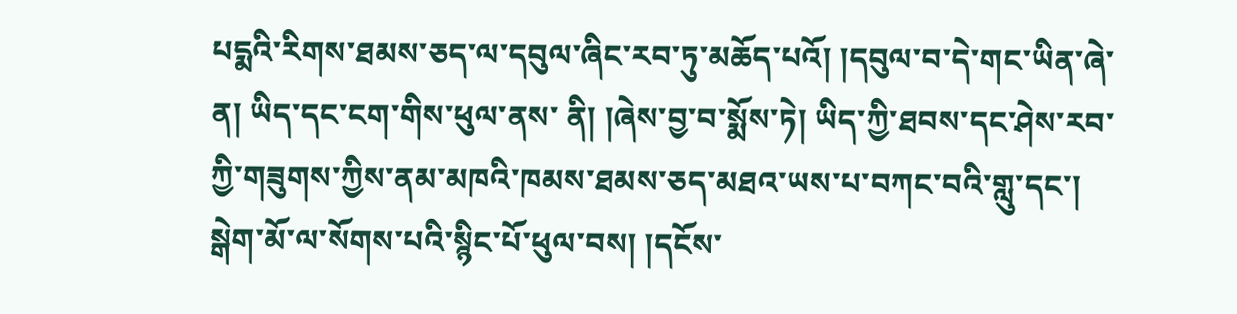པདྨའི་རིགས་ཐམས་ཅད་ལ་དབུལ་ཞིང་རབ་ཏུ་མཆོད་པའོ། །དབུལ་བ་དེ་གང་ཡིན་ཞེ་ན། ཡིད་དང་ངག་གིས་ཕུལ་ནས་ ནི། །ཞེས་བྱ་བ་སྨོས་ཏེ། ཡིད་ཀྱི་ཐབས་དང་ཤེས་རབ་ཀྱི་གཟུགས་ཀྱིས་ནམ་མཁའི་ཁམས་ཐམས་ཅད་མཐའ་ཡས་པ་བཀང་བའི་གླུ་དང་། སྒེག་མོ་ལ་སོགས་པའི་སྙིང་པོ་ཕུལ་བས། །དངོས་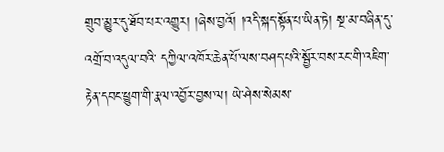གྲུབ་མྱུར་དུ་ཐོབ་པར་འགྱུར། །ཞེས་བྱའོ། །འདི་སྐད་སྟོན་པ་ཡིན་ཏེ། སྔ་མ་བཞིན་དུ་འགྲོ་བ་འདུལ་བའི་ དཀྱིལ་འཁོར་ཆེན་པོ་ལས་བཤད་པའི་སྦྱོར་བས་རང་གི་འཇིག་རྟེན་དབང་ཕྱུག་གི་རྣལ་འབྱོར་བྱས་ལ། ཡེ་ཤེས་སེམས་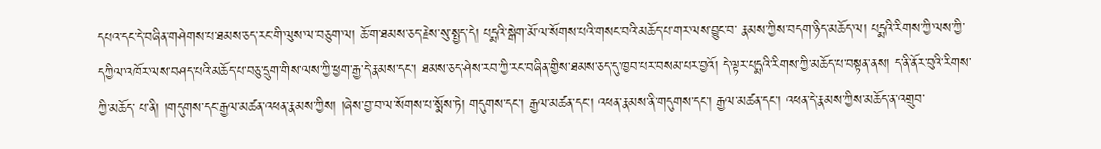དཔའ་དང་དེ་བཞིན་གཤེགས་པ་ཐམས་ཅད་རང་གི་ལུས་ལ་བཅུག་ལ། ཆོ་ག་ཐམས་ཅད་རྗེས་སུ་སྤྱད་དེ། པདྨའི་སྒེག་མོ་ལ་སོགས་པའི་གསང་བའི་མཆོད་པ་གར་ལས་བྱུང་བ་ རྣམས་ཀྱིས་བདག་ཉིད་མཆོད་ལ། པདྨའི་རིགས་ཀྱི་ལས་ཀྱི་དཀྱིལ་འཁོར་ལས་བཤད་པའི་མཆོད་པ་བཅུ་དྲུག་གིས་ལས་ཀྱི་ཕྱག་རྒྱ་དེ་རྣམས་དང་། ཐམས་ཅད་ཤེས་རབ་ཀྱི་རང་བཞིན་གྱིས་ཐམས་ཅད་དུ་ཁྱབ་པར་བསམ་པར་བྱའོ། དེ་ལྟར་པདྨའི་རིགས་ཀྱི་མཆོད་པ་བསྟན་ནས། ད་ནི་ནོར་བུའི་རིགས་ཀྱི་མཆོད་ པ་ནི། །གདུགས་དང་རྒྱལ་མཚན་འཕན་རྣམས་ཀྱིས། །ཞེས་བྱ་བ་ལ་སོགས་པ་སྨོས་ཏེ། གདུགས་དང་། རྒྱལ་མཚན་དང་། འཕན་རྣམས་ནི་གདུགས་དང་། རྒྱལ་མཚན་དང་། འཕན་དེ་རྣམས་ཀྱིས་མཆོད་ན་འགྲུབ་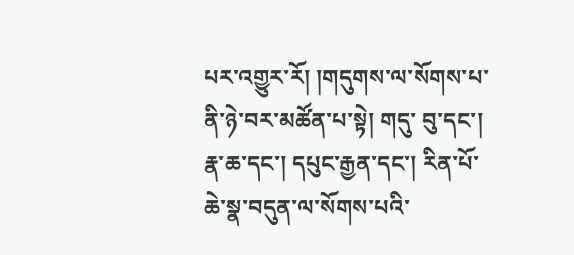པར་འགྱུར་རོ། །གདུགས་ལ་སོགས་པ་ནི་ཉེ་བར་མཚོན་པ་སྟེ། གདུ་ བུ་དང་། རྣ་ཆ་དང་། དཔུང་རྒྱན་དང་། རིན་པོ་ཆེ་སྣ་བདུན་ལ་སོགས་པའི་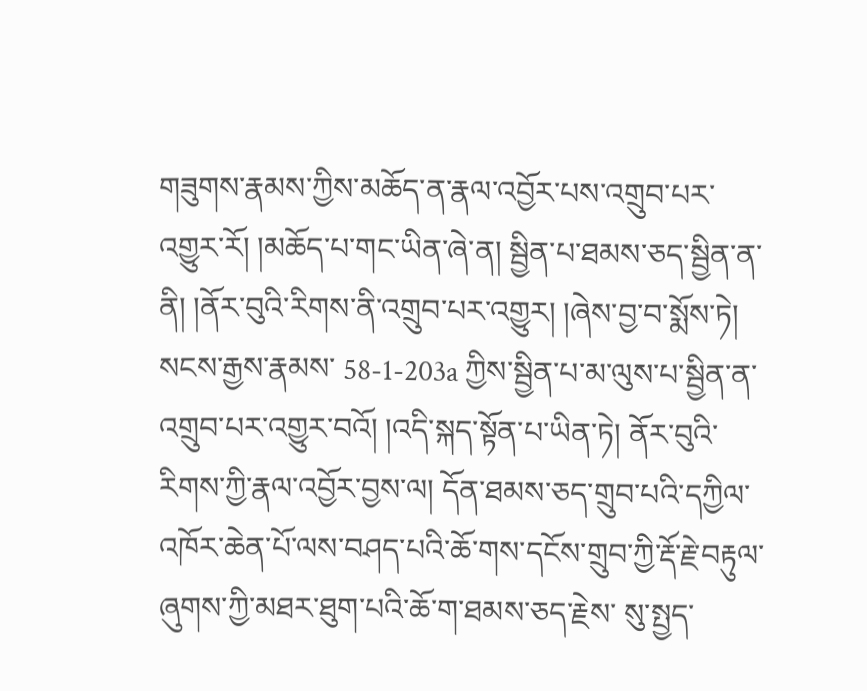གཟུགས་རྣམས་ཀྱིས་མཆོད་ན་རྣལ་འབྱོར་པས་འགྲུབ་པར་འགྱུར་རོ། །མཆོད་པ་གང་ཡིན་ཞེ་ན། སྦྱིན་པ་ཐམས་ཅད་སྦྱིན་ན་ནི། །ནོར་བུའི་རིགས་ནི་འགྲུབ་པར་འགྱུར། །ཞེས་བྱ་བ་སྨོས་ཏེ། སངས་རྒྱས་རྣམས་ 58-1-203a ཀྱིས་སྦྱིན་པ་མ་ལུས་པ་སྦྱིན་ན་འགྲུབ་པར་འགྱུར་བའོ། །འདི་སྐད་སྟོན་པ་ཡིན་ཏེ། ནོར་བུའི་རིགས་ཀྱི་རྣལ་འབྱོར་བྱས་ལ། དོན་ཐམས་ཅད་གྲུབ་པའི་དཀྱིལ་འཁོར་ཆེན་པོ་ལས་བཤད་པའི་ཆོ་གས་དངོས་གྲུབ་ཀྱི་རྡོ་རྗེ་བརྟུལ་ཞུགས་ཀྱི་མཐར་ཐུག་པའི་ཆོ་ག་ཐམས་ཅད་རྗེས་ སུ་སྤྱད་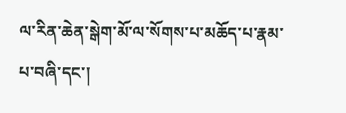ལ་རིན་ཆེན་སྒེག་མོ་ལ་སོགས་པ་མཆོད་པ་རྣམ་པ་བཞི་དང་།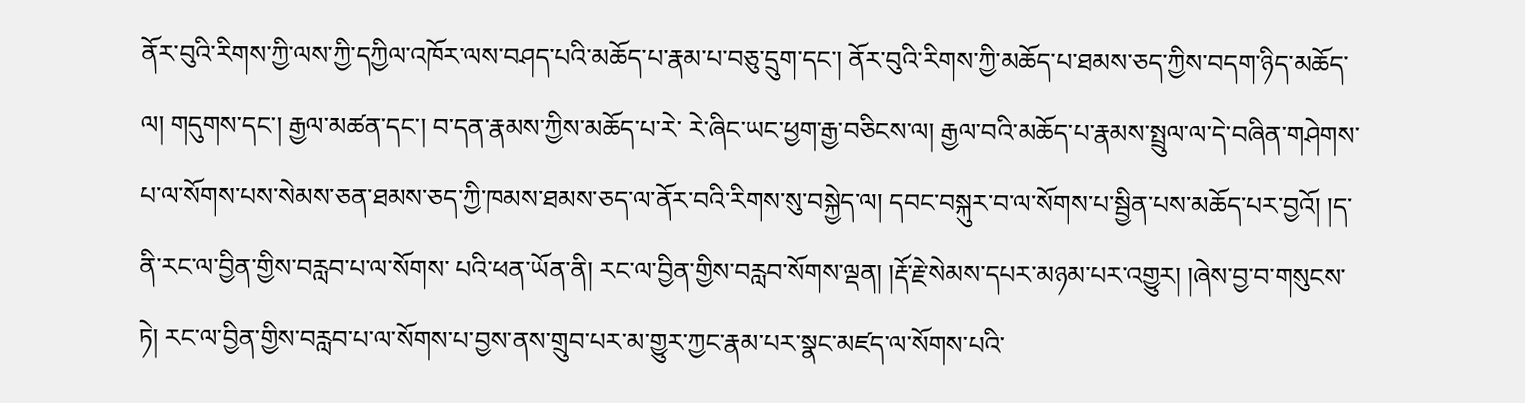ནོར་བུའི་རིགས་ཀྱི་ལས་ཀྱི་དཀྱིལ་འཁོར་ལས་བཤད་པའི་མཆོད་པ་རྣམ་པ་བཅུ་དྲུག་དང་། ནོར་བུའི་རིགས་ཀྱི་མཆོད་པ་ཐམས་ཅད་ཀྱིས་བདག་ཉིད་མཆོད་ལ། གདུགས་དང་། རྒྱལ་མཚན་དང་། བ་དན་རྣམས་ཀྱིས་མཆོད་པ་རེ་ རེ་ཞིང་ཡང་ཕྱག་རྒྱ་བཅིངས་ལ། རྒྱལ་བའི་མཆོད་པ་རྣམས་སྤྲུལ་ལ་དེ་བཞིན་གཤེགས་པ་ལ་སོགས་པས་སེམས་ཅན་ཐམས་ཅད་ཀྱི་ཁམས་ཐམས་ཅད་ལ་ནོར་བའི་རིགས་སུ་བསྐྱེད་ལ། དབང་བསྐུར་བ་ལ་སོགས་པ་སྦྱིན་པས་མཆོད་པར་བྱའོ། །ད་ནི་རང་ལ་བྱིན་གྱིས་བརླབ་པ་ལ་སོགས་ པའི་ཕན་ཡོན་ནི། རང་ལ་བྱིན་གྱིས་བརླབ་སོགས་ལྡན། །རྡོ་རྗེ་སེམས་དཔར་མཉམ་པར་འགྱུར། །ཞེས་བྱ་བ་གསུངས་ཏེ། རང་ལ་བྱིན་གྱིས་བརླབ་པ་ལ་སོགས་པ་བྱས་ནས་གྲུབ་པར་མ་གྱུར་ཀྱང་རྣམ་པར་སྣང་མཛད་ལ་སོགས་པའི་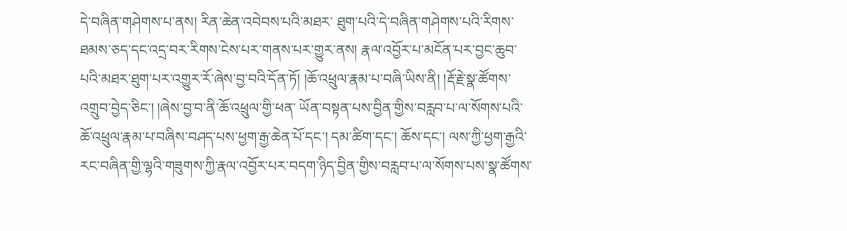དེ་བཞིན་གཤེགས་པ་ནས། རིན་ཆེན་འབེབས་པའི་མཐར་ ཐུག་པའི་དེ་བཞིན་གཤེགས་པའི་རིགས་ཐམས་ཅད་དང་འདྲ་བར་རིགས་ངེས་པར་གནས་པར་གྱུར་ནས། རྣལ་འབྱོར་པ་མངོན་པར་བྱང་ཆུབ་པའི་མཐར་ཐུག་པར་འགྱུར་རོ་ཞེས་བྱ་བའི་དོན་ཏོ། །ཆོ་འཕྲུལ་རྣམ་པ་བཞི་ཡིས་ནི། །རྡོ་རྗེ་སྣ་ཚོགས་འགྲུབ་བྱེད་ཅིང་། །ཞེས་བྱ་བ་ནི་ཆོ་འཕྲུལ་གྱི་ཕན་ ཡོན་བསྟན་པས་བྱིན་གྱིས་བརླབ་པ་ལ་སོགས་པའི་ཆོ་འཕྲུལ་རྣམ་པ་བཞིས་བཤད་པས་ཕྱག་རྒྱ་ཆེན་པོ་དང་། དམ་ཚིག་དང་། ཆོས་དང་། ལས་ཀྱི་ཕྱག་རྒྱའི་རང་བཞིན་གྱི་ལྷའི་གཟུགས་ཀྱི་རྣལ་འབྱོར་པར་བདག་ཉིད་བྱིན་གྱིས་བརླབ་པ་ལ་སོགས་པས་སྣ་ཚོགས་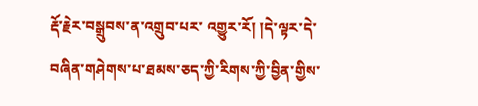རྡོ་རྗེར་བསྒྲུབས་ན་འགྲུབ་པར་ འགྱུར་རོ། །དེ་ལྟར་དེ་བཞིན་གཤེགས་པ་ཐམས་ཅད་ཀྱི་རིགས་ཀྱི་བྱིན་གྱིས་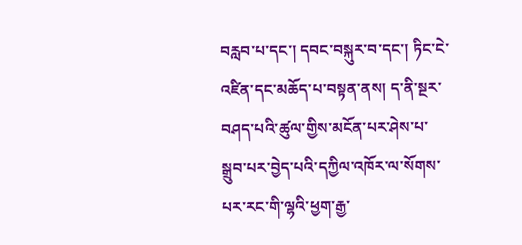བརླབ་པ་དང་། དབང་བསྐུར་བ་དང་། ཏིང་ངེ་འཛིན་དང་མཆོད་པ་བསྟན་ནས། ད་ནི་སྔར་བཤད་པའི་ཚུལ་གྱིས་མངོན་པར་ཤེས་པ་སྒྲུབ་པར་བྱེད་པའི་དཀྱིལ་འཁོར་ལ་སོགས་པར་རང་གི་ལྷའི་ཕྱག་རྒྱ་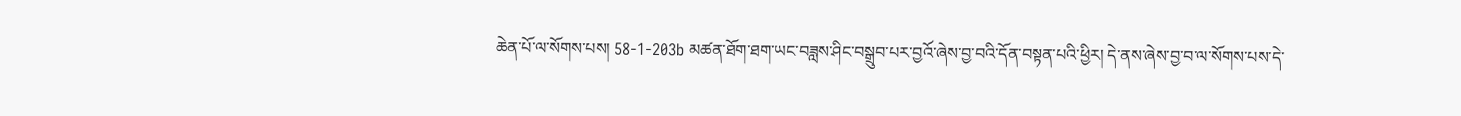ཆེན་པོ་ལ་སོགས་པས། 58-1-203b མཚན་ཐོག་ཐག་ཡང་བཟླས་ཤིང་བསྒྲུབ་པར་བྱའོ་ཞེས་བྱ་བའི་དོན་བསྟན་པའི་ཕྱིར། དེ་ནས་ཞེས་བྱ་བ་ལ་སོགས་པས་དེ་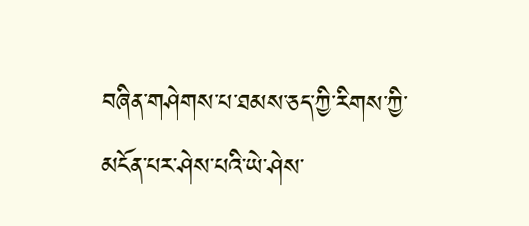བཞིན་གཤེགས་པ་ཐམས་ཅད་ཀྱི་རིགས་ཀྱི་མངོན་པར་ཤེས་པའི་ཡེ་ཤེས་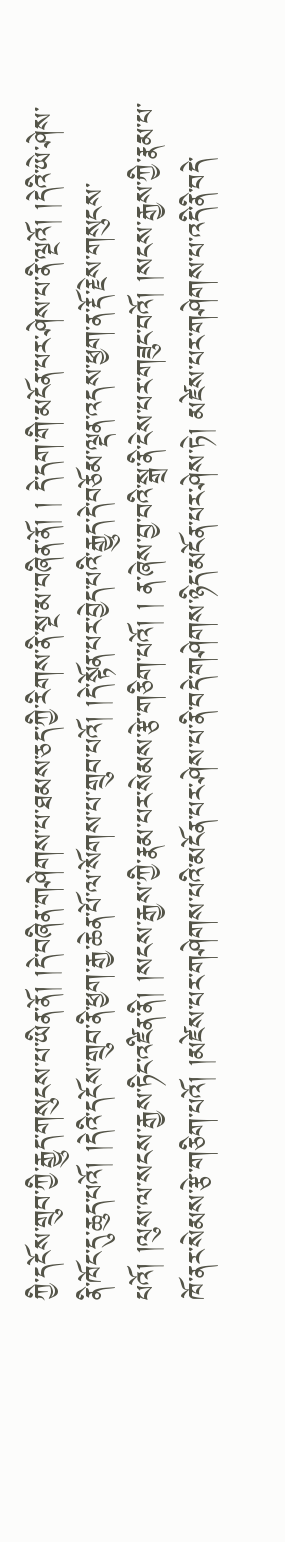ཀྱི་དངོས་གྲུབ་ཀྱི་རྒྱུད་གསུངས་པ་ཡིན་ནོ། །དེ་བཞིན་གཤེགས་པ་ཐམས་ཅད་ཀྱི་རིགས་ནི་སྔ་མ་བཞིན་ནོ། ། དེ་དག་གི་མངོན་པར་ཤེས་པ་ནི་ལྔའོ། །དེའི་ཡེ་ཤེས་ནི་ཁོང་དུ་ཆུད་པའོ། །དེའི་དངོས་གྲུབ་ནི་ཕྱག་རྒྱ་ཆེན་པོ་ལ་སོགས་པ་གྲུབ་པའོ། །དེ་སྟོན་པར་བྱེད་པའི་རྒྱུད་དེ་བཅོམ་ལྡན་འདས་ཕྱག་ན་རྡོ་རྗེས་གསུངས་པའོ། །ལུས་ལ་སངས་རྒྱས་ཏིང་འཛིན་ནི། །སངས་རྒྱས་ཀྱི་རྣམ་པར་སེམས་རྩེ་གཅིག་པའོ། ། ན་ཞེས་བྱ་བའི་སྒྲ་ནི་ངེས་པར་གཟུང་བའོ། །སངས་རྒྱས་ཀྱི་རྣམ་པ་ཁོ་ནར་སེམས་རྩེ་གཅིག་པའོ། །མཛེས་པར་གཤེགས་པའི་མངོན་པར་ཤེས་པ་ནི་བདེ་གཤེགས་ཉིད་མངོན་པར་ཤེས་ཏེ། མཛེས་པར་གཤེགས་པ་འདི་ནི་བདེ་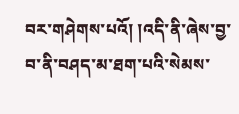བར་གཤེགས་པའོ། །འདི་ནི་ཞེས་བྱ་བ་ནི་བཤད་མ་ཐག་པའི་སེམས་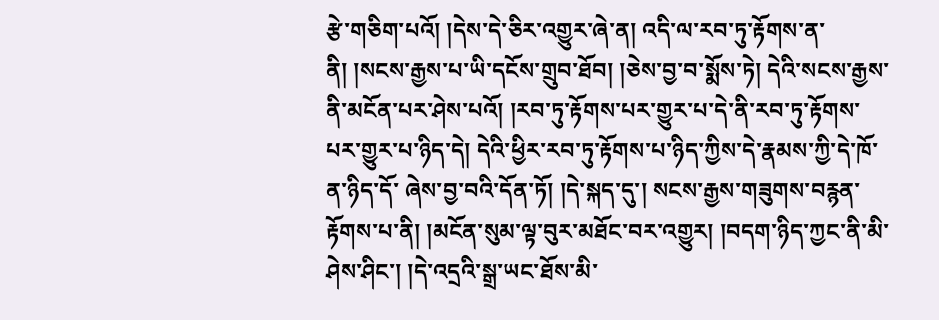རྩེ་གཅིག་པའོ། །དེས་དེ་ཅིར་འགྱུར་ཞེ་ན། འདི་ལ་རབ་ཏུ་རྟོགས་ན་ནི། །སངས་རྒྱས་པ་ཡི་དངོས་གྲུབ་ཐོབ། །ཅེས་བྱ་བ་སྨོས་ཏེ། དེའི་སངས་རྒྱས་ནི་མངོན་པར་ཤེས་པའོ། །རབ་ཏུ་རྟོགས་པར་གྱུར་པ་དེ་ནི་རབ་ཏུ་རྟོགས་པར་གྱུར་པ་ཉིད་དེ། དེའི་ཕྱིར་རབ་ཏུ་རྟོགས་པ་ཉིད་ཀྱིས་དེ་རྣམས་ཀྱི་དེ་ཁོ་ན་ཉིད་དོ་ ཞེས་བྱ་བའི་དོན་ཏོ། །དེ་སྐད་དུ་། སངས་རྒྱས་གཟུགས་བརྙན་རྟོགས་པ་ནི། །མངོན་སུམ་ལྟ་བུར་མཐོང་བར་འགྱུར། །བདག་ཉིད་ཀྱང་ནི་མི་ཤེས་ཤིང་། །དེ་འདྲའི་སྒྲ་ཡང་ཐོས་མི་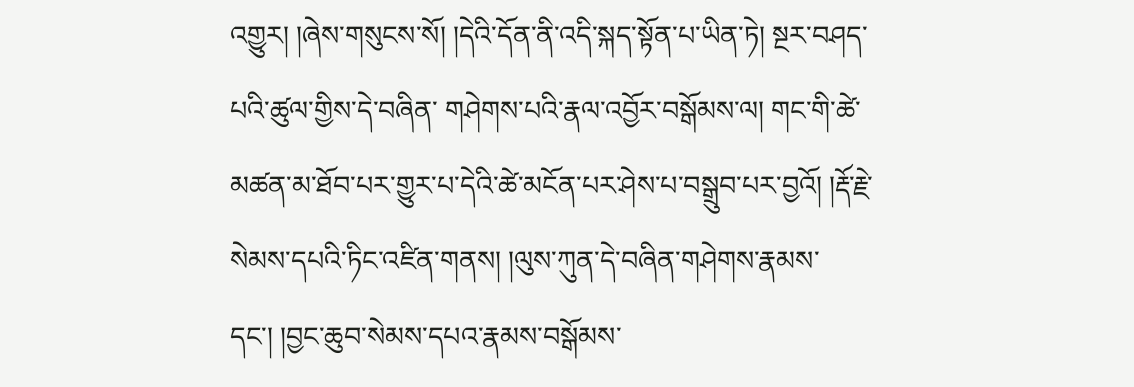འགྱུར། །ཞེས་གསུངས་སོ། །དེའི་དོན་ནི་འདི་སྐད་སྟོན་པ་ཡིན་ཏེ། སྔར་བཤད་པའི་ཚུལ་གྱིས་དེ་བཞིན་ གཤེགས་པའི་རྣལ་འབྱོར་བསྒོམས་ལ། གང་གི་ཚེ་མཚན་མ་ཐོབ་པར་གྱུར་པ་དེའི་ཚེ་མངོན་པར་ཤེས་པ་བསྒྲུབ་པར་བྱའོ། །རྡོ་རྗེ་སེམས་དཔའི་ཏིང་འཛིན་གནས། །ལུས་ཀུན་དེ་བཞིན་གཤེགས་རྣམས་དང་། །བྱང་ཆུབ་སེམས་དཔའ་རྣམས་བསྒོམས་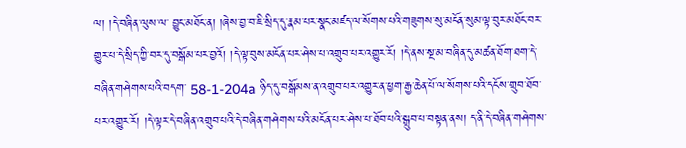ལ། །དེ་བཞིན་ལུས་ལ་ བྱུང་མཐོང་ན། །ཞེས་བྱ་བ་ཇི་སྲིད་དུ་རྣམ་པར་སྣང་མཛད་ལ་སོགས་པའི་གཟུགས་སུ་མངོན་སུམ་ལྟ་བུར་མཐོང་བར་གྱུར་པ་དེ་སྲིད་ཀྱི་བར་དུ་བསྒོམ་པར་བྱའོ། །དེ་ལྟ་བུས་མངོན་པར་ཤེས་པ་འགྲུབ་པར་འགྱུར་རོ། །དེ་ནས་སྔ་མ་བཞིན་དུ་མཚན་ཐོག་ཐག་དེ་བཞིན་གཤེགས་པའི་བདག་ 58-1-204a ཉིད་དུ་བསྒོམས་ན་འགྲུབ་པར་འགྱུར་ན་ཕྱག་རྒྱ་ཆེན་པོ་ལ་སོགས་པའི་དངོས་གྲུབ་ཐོབ་པར་འགྱུར་རོ། །དེ་ལྟར་དེ་བཞིན་འགྲུབ་པའི་དེ་བཞིན་གཤེགས་པའི་མངོན་པར་ཤེས་པ་ཐོབ་པའི་སྒྲུབ་པ་བསྟན་ནས། ད་ནི་དེ་བཞིན་གཤེགས་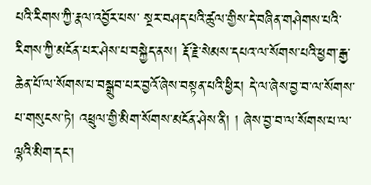པའི་རིགས་ཀྱི་རྣལ་འབྱོར་པས་ སྔར་བཤད་པའི་ཚུལ་གྱིས་དེ་བཞིན་གཤེགས་པའི་རིགས་ཀྱི་མངོན་པར་ཤེས་པ་བསྐྱེད་ནས། རྡོ་རྗེ་སེམས་དཔའ་ལ་སོགས་པའི་ཕྱག་རྒྱ་ཆེན་པོ་ལ་སོགས་པ་བསྒྲུབ་པར་བྱའོ་ཞེས་བསྟན་པའི་ཕྱིར། དེ་ལ་ཞེས་བྱ་བ་ལ་སོགས་པ་གསུངས་ཏེ། འཕྲུལ་གྱི་མིག་སོགས་མངོན་ཤེས་ནི། ། ཞེས་བྱ་བ་ལ་སོགས་པ་ལ་ལྷའི་མིག་དང་།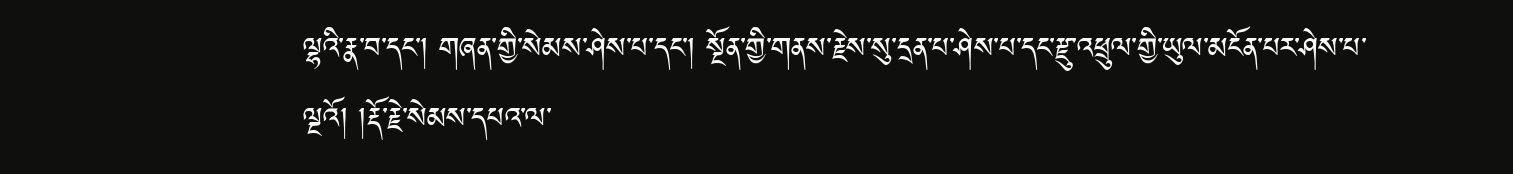ལྷའི་རྣ་བ་དང་། གཞན་གྱི་སེམས་ཤེས་པ་དང་། སྔོན་གྱི་གནས་རྗེས་སུ་དྲན་པ་ཤེས་པ་དང་རྫུ་འཕྲུལ་གྱི་ཡུལ་མངོན་པར་ཤེས་པ་ལྔའོ། །རྡོ་རྗེ་སེམས་དཔའ་ལ་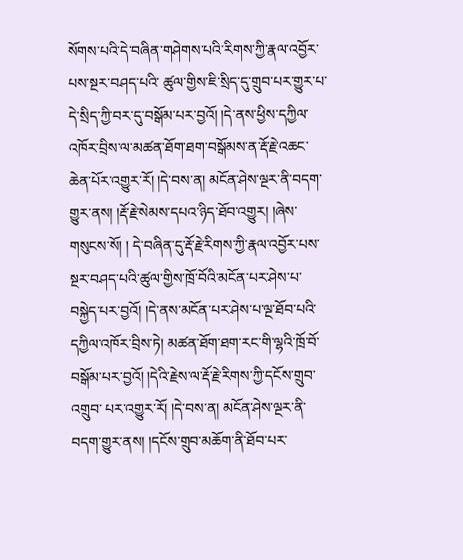སོགས་པའི་དེ་བཞིན་གཤེགས་པའི་རིགས་ཀྱི་རྣལ་འབྱོར་པས་སྔར་བཤད་པའི་ ཚུལ་གྱིས་ཇི་སྲིད་དུ་གྲུབ་པར་གྱུར་པ་དེ་སྲིད་ཀྱི་བར་དུ་བསྒོམ་པར་བྱའོ། །དེ་ནས་ཕྱིས་དཀྱིལ་འཁོར་བྲིས་ལ་མཚན་ཐོག་ཐག་བསྒོམས་ན་རྡོ་རྗེ་འཆང་ཆེན་པོར་འགྱུར་རོ། །དེ་བས་ན། མངོན་ཤེས་ལྔར་ནི་བདག་གྱུར་ནས། །རྡོ་རྗེ་སེམས་དཔའ་ཉིད་ཐོབ་འགྱུར། །ཞེས་གསུངས་སོ། ། དེ་བཞིན་དུ་རྡོ་རྗེ་རིགས་ཀྱི་རྣལ་འབྱོར་པས་སྔར་བཤད་པའི་ཚུལ་གྱིས་ཁྲོ་བོའི་མངོན་པར་ཤེས་པ་བསྐྱེད་པར་བྱའོ། །དེ་ནས་མངོན་པར་ཤེས་པ་ལྔ་ཐོབ་པའི་དཀྱིལ་འཁོར་བྲིས་ཏེ། མཚན་ཐོག་ཐག་རང་གི་ལྷའི་ཁྲོ་བོ་བསྒོམ་པར་བྱའོ། །དེའི་རྗེས་ལ་རྡོ་རྗེ་རིགས་ཀྱི་དངོས་གྲུབ་འགྲུབ་ པར་འགྱུར་རོ། །དེ་བས་ན། མངོན་ཤེས་ལྔར་ནི་བདག་གྱུར་ནས། །དངོས་གྲུབ་མཆོག་ནི་ཐོབ་པར་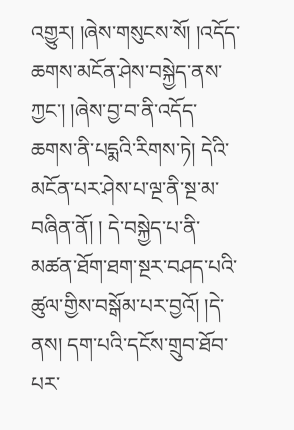འགྱུར། །ཞེས་གསུངས་སོ། །འདོད་ཆགས་མངོན་ཤེས་བསྐྱེད་ནས་ཀྱང་། །ཞེས་བྱ་བ་ནི་འདོད་ཆགས་ནི་པདྨའི་རིགས་ཏེ། དེའི་མངོན་པར་ཤེས་པ་ལྔ་ནི་སྔ་མ་བཞིན་ནོ། ། དེ་བསྐྱེད་པ་ནི་མཚན་ཐོག་ཐག་སྔར་བཤད་པའི་ཚུལ་གྱིས་བསྒོམ་པར་བྱའོ། །དེ་ནས། དག་པའི་དངོས་གྲུབ་ཐོབ་པར་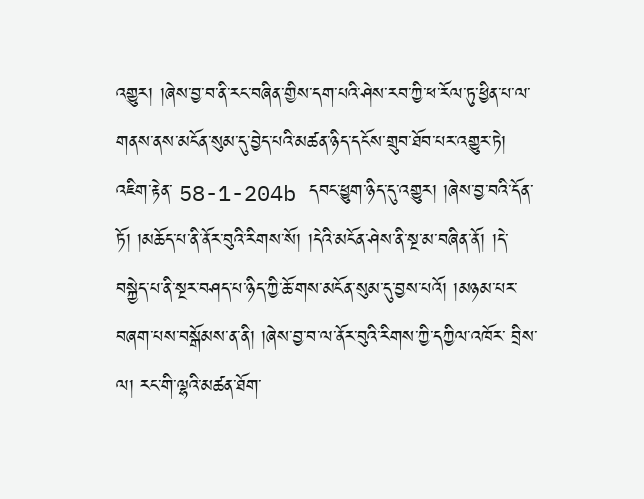འགྱུར། །ཞེས་བྱ་བ་ནི་རང་བཞིན་གྱིས་དག་པའི་ཤེས་རབ་ཀྱི་ཕ་རོལ་ཏུ་ཕྱིན་པ་ལ་གནས་ནས་མངོན་སུམ་དུ་བྱེད་པའི་མཚན་ཉིད་དངོས་གྲུབ་ཐོབ་པར་འགྱུར་ཏེ། འཇིག་རྟེན་ 58-1-204b དབང་ཕྱུག་ཉིད་དུ་འགྱུར། །ཞེས་བྱ་བའི་དོན་ཏོ། །མཆོད་པ་ནི་ནོར་བུའི་རིགས་སོ། །དེའི་མངོན་ཤེས་ནི་སྔ་མ་བཞིན་ནོ། །དེ་བསྐྱེད་པ་ནི་སྔར་བཤད་པ་ཉིད་ཀྱི་ཆོ་གས་མངོན་སུམ་དུ་བྱས་པའོ། །མཉམ་པར་བཞག་པས་བསྒོམས་ན་ནི། །ཞེས་བྱ་བ་ལ་ནོར་བུའི་རིགས་ཀྱི་དཀྱིལ་འཁོར་ བྲིས་ལ། རང་གི་ལྷའི་མཚན་ཐོག་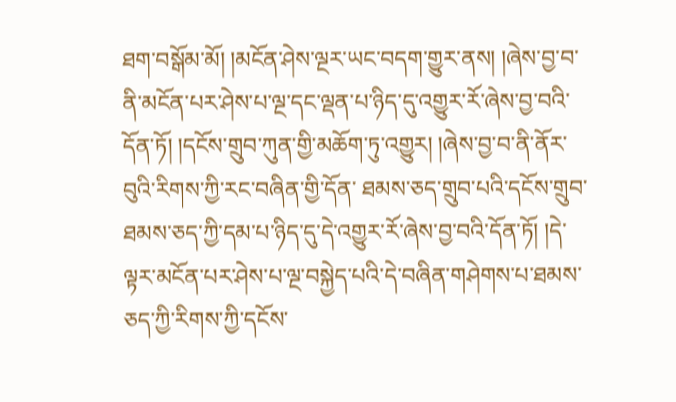ཐག་བསྒོམ་མོ། །མངོན་ཤེས་ལྔར་ཡང་བདག་གྱུར་ནས། །ཞེས་བྱ་བ་ནི་མངོན་པར་ཤེས་པ་ལྔ་དང་ལྡན་པ་ཉིད་དུ་འགྱུར་རོ་ཞེས་བྱ་བའི་དོན་ཏོ། །དངོས་གྲུབ་ཀུན་གྱི་མཆོག་ཏུ་འགྱུར། །ཞེས་བྱ་བ་ནི་ནོར་བུའི་རིགས་ཀྱི་རང་བཞིན་གྱི་དོན་ ཐམས་ཅད་གྲུབ་པའི་དངོས་གྲུབ་ཐམས་ཅད་ཀྱི་དམ་པ་ཉིད་དུ་དེ་འགྱུར་རོ་ཞེས་བྱ་བའི་དོན་ཏོ། །དེ་ལྟར་མངོན་པར་ཤེས་པ་ལྔ་བསྐྱེད་པའི་དེ་བཞིན་གཤེགས་པ་ཐམས་ཅད་ཀྱི་རིགས་ཀྱི་དངོས་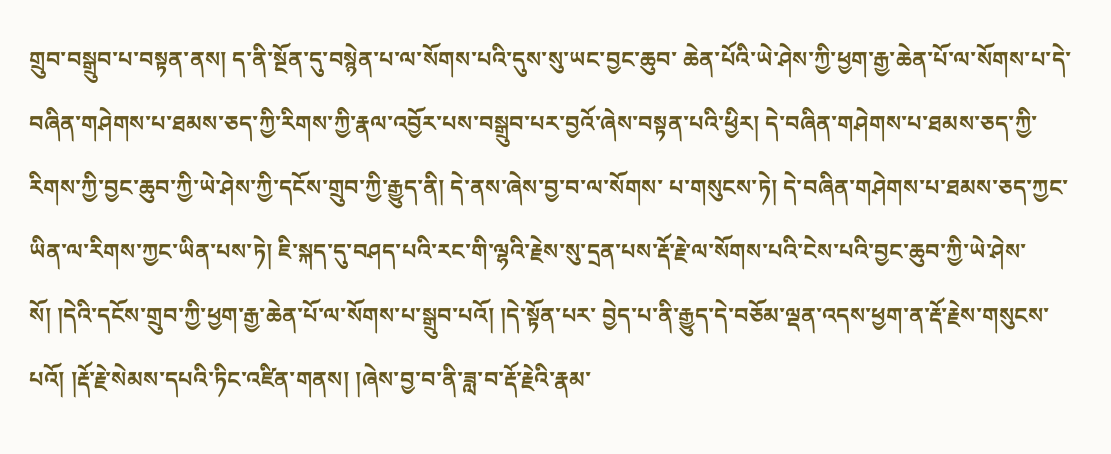གྲུབ་བསྒྲུབ་པ་བསྟན་ནས། ད་ནི་སྔོན་དུ་བསྙེན་པ་ལ་སོགས་པའི་དུས་སུ་ཡང་བྱང་ཆུབ་ ཆེན་པོའི་ཡེ་ཤེས་ཀྱི་ཕྱག་རྒྱ་ཆེན་པོ་ལ་སོགས་པ་དེ་བཞིན་གཤེགས་པ་ཐམས་ཅད་ཀྱི་རིགས་ཀྱི་རྣལ་འབྱོར་པས་བསྒྲུབ་པར་བྱའོ་ཞེས་བསྟན་པའི་ཕྱིར། དེ་བཞིན་གཤེགས་པ་ཐམས་ཅད་ཀྱི་རིགས་ཀྱི་བྱང་ཆུབ་ཀྱི་ཡེ་ཤེས་ཀྱི་དངོས་གྲུབ་ཀྱི་རྒྱུད་ནི། དེ་ནས་ཞེས་བྱ་བ་ལ་སོགས་ པ་གསུངས་ཏེ། དེ་བཞིན་གཤེགས་པ་ཐམས་ཅད་ཀྱང་ཡིན་ལ་རིགས་ཀྱང་ཡིན་པས་ཏེ། ཇི་སྐད་དུ་བཤད་པའི་རང་གི་ལྷའི་རྗེས་སུ་དྲན་པས་རྡོ་རྗེ་ལ་སོགས་པའི་ངེས་པའི་བྱང་ཆུབ་ཀྱི་ཡེ་ཤེས་སོ། །དེའི་དངོས་གྲུབ་ཀྱི་ཕྱག་རྒྱ་ཆེན་པོ་ལ་སོགས་པ་སྒྲུབ་པའོ། །དེ་སྟོན་པར་ བྱེད་པ་ནི་རྒྱུད་དེ་བཅོམ་ལྡན་འདས་ཕྱག་ན་རྡོ་རྗེས་གསུངས་པའོ། །རྡོ་རྗེ་སེམས་དཔའི་ཏིང་འཛིན་གནས། །ཞེས་བྱ་བ་ནི་ཟླ་བ་རྡོ་རྗེའི་རྣམ་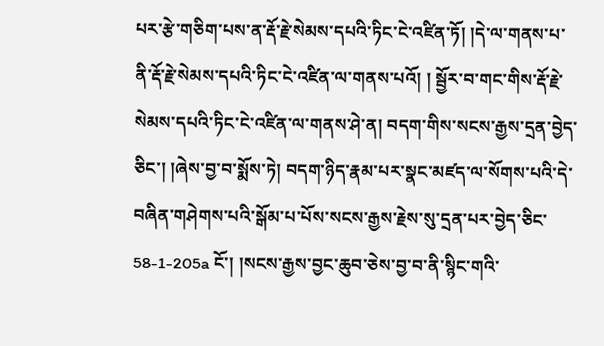པར་རྩེ་གཅིག་པས་ན་རྡོ་རྗེ་སེམས་དཔའི་ཏིང་ངེ་འཛིན་ཏོ། །དེ་ལ་གནས་པ་ནི་རྡོ་རྗེ་སེམས་དཔའི་ཏིང་ངེ་འཛིན་ལ་གནས་པའོ། ། སྦྱོར་བ་གང་གིས་རྡོ་རྗེ་སེམས་དཔའི་ཏིང་ངེ་འཛིན་ལ་གནས་ཤེ་ན། བདག་གིས་སངས་རྒྱས་དྲན་བྱེད་ཅིང་། །ཞེས་བྱ་བ་སྨོས་ཏེ། བདག་ཉིད་རྣམ་པར་སྣང་མཛད་ལ་སོགས་པའི་དེ་བཞིན་གཤེགས་པའི་སྒོམ་པ་པོས་སངས་རྒྱས་རྗེས་སུ་དྲན་པར་བྱེད་ཅིང་ 58-1-205a ངོ་། །སངས་རྒྱས་བྱང་ཆུབ་ཅེས་བྱ་བ་ནི་སྙིང་གའི་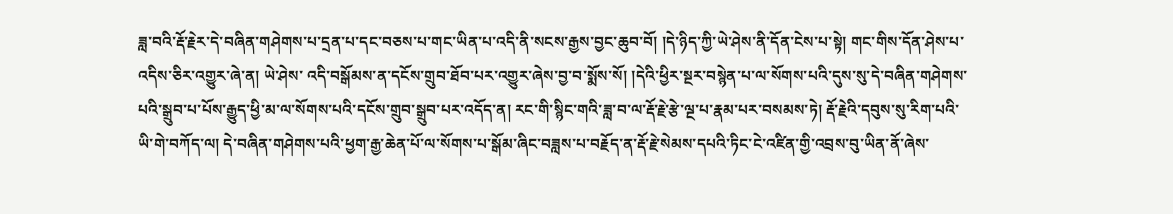ཟླ་བའི་རྡོ་རྗེར་དེ་བཞིན་གཤེགས་པ་དྲན་པ་དང་བཅས་པ་གང་ཡིན་པ་འདི་ནི་སངས་རྒྱས་བྱང་ཆུབ་བོ། །དེ་ཉིད་ཀྱི་ཡེ་ཤེས་ནི་དོན་ངེས་པ་སྟེ། གང་གིས་དོན་ཤེས་པ་འདིས་ཅིར་འགྱུར་ཞེ་ན། ཡེ་ཤེས་ འདི་བསྒོམས་ན་དངོས་གྲུབ་ཐོབ་པར་འགྱུར་ཞེས་བྱ་བ་སྨོས་སོ། །དེའི་ཕྱིར་སྔར་བསྙེན་པ་ལ་སོགས་པའི་དུས་སུ་དེ་བཞིན་གཤེགས་པའི་སྒྲུབ་པ་པོས་རྒྱུད་ཕྱི་མ་ལ་སོགས་པའི་དངོས་གྲུབ་སྒྲུབ་པར་འདོད་ན། རང་གི་སྙིང་གའི་ཟླ་བ་ལ་རྡོ་རྗེ་རྩེ་ལྔ་པ་རྣམ་པར་བསམས་ཏེ། རྡོ་རྗེའི་དབུས་སུ་རིག་པའི་ཡི་གེ་བཀོད་ལ། དེ་བཞིན་གཤེགས་པའི་ཕྱག་རྒྱ་ཆེན་པོ་ལ་སོགས་པ་སྒོམ་ཞིང་བཟླས་པ་བརྗོད་ན་རྡོ་རྗེ་སེམས་དཔའི་ཏིང་ངེ་འཛིན་གྱི་འབྲས་བུ་ཡིན་ནོ་ཞེས་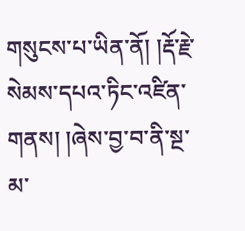གསུངས་པ་ཡིན་ནོ། །རྡོ་རྗེ་སེམས་དཔའ་ཏིང་འཛིན་གནས། །ཞེས་བྱ་བ་ནི་སྔ་མ་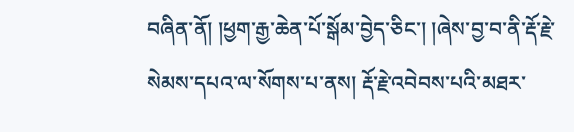བཞིན་ནོ། །ཕྱག་རྒྱ་ཆེན་པོ་སྒོམ་བྱེད་ཅིང་། །ཞེས་བྱ་བ་ནི་རྡོ་རྗེ་སེམས་དཔའ་ལ་སོགས་པ་ནས། རྡོ་རྗེ་འབེབས་པའི་མཐར་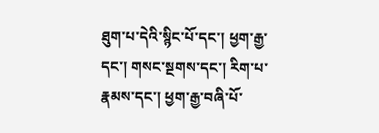ཐུག་པ་དེའི་སྙིང་པོ་དང་། ཕྱག་རྒྱ་དང་། གསང་སྔགས་དང་། རིག་པ་རྣམས་དང་། ཕྱག་རྒྱ་བཞི་པོ་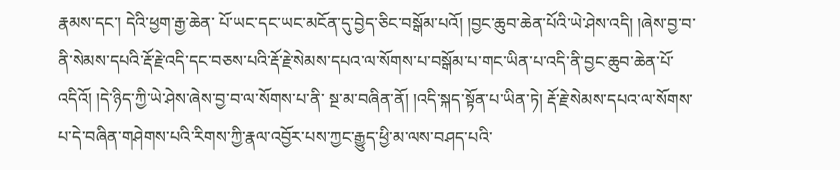རྣམས་དང་། དེའི་ཕྱག་རྒྱ་ཆེན་ པོ་ཡང་དང་ཡང་མངོན་དུ་བྱེད་ཅིང་བསྒོམ་པའོ། །བྱང་ཆུབ་ཆེན་པོའི་ཡེ་ཤེས་འདི། །ཞེས་བྱ་བ་ནི་སེམས་དཔའི་རྡོ་རྗེ་འདི་དང་བཅས་པའི་རྡོ་རྗེ་སེམས་དཔའ་ལ་སོགས་པ་བསྒོམ་པ་གང་ཡིན་པ་འདི་ནི་བྱང་ཆུབ་ཆེན་པོ་འདིའོ། །དེ་ཉིད་ཀྱི་ཡེ་ཤེས་ཞེས་བྱ་བ་ལ་སོགས་པ་ནི་ སྔ་མ་བཞིན་ནོ། །འདི་སྐད་སྟོན་པ་ཡིན་ཏེ། རྡོ་རྗེ་སེམས་དཔའ་ལ་སོགས་པ་དེ་བཞིན་གཤེགས་པའི་རིགས་ཀྱི་རྣལ་འབྱོར་པས་ཀྱང་རྒྱུད་ཕྱི་མ་ལས་བཤད་པའི་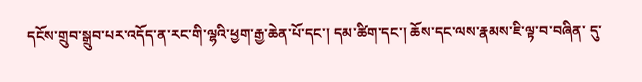དངོས་གྲུབ་སྒྲུབ་པར་འདོད་ན་རང་གི་ལྷའི་ཕྱག་རྒྱ་ཆེན་པོ་དང་། དམ་ཚིག་དང་། ཆོས་དང་ལས་རྣམས་ཇི་ལྟ་བ་བཞིན་ དུ་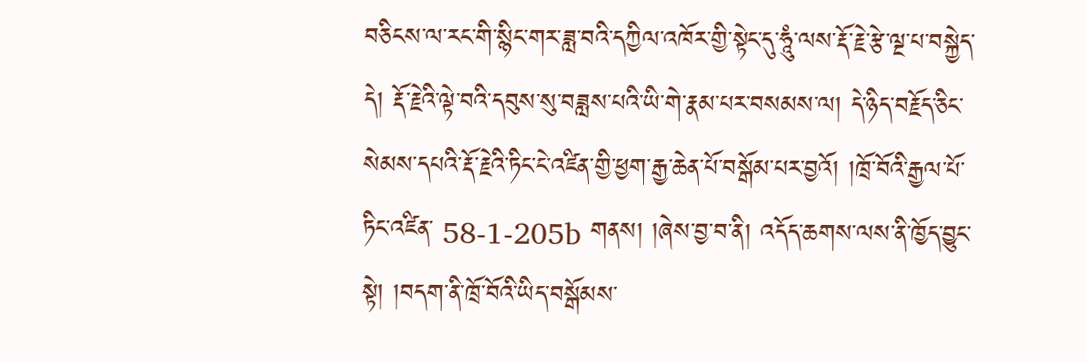བཅིངས་ལ་རང་གི་སྙིང་གར་ཟླ་བའི་དཀྱིལ་འཁོར་གྱི་སྟེང་དུ་ཧཱུཾ་ལས་རྡོ་རྗེ་རྩེ་ལྔ་པ་བསྐྱེད་དེ། རྡོ་རྗེའི་ལྟེ་བའི་དབུས་སུ་བཟླས་པའི་ཡི་གེ་རྣམ་པར་བསམས་ལ། དེ་ཉིད་བརྗོད་ཅིང་སེམས་དཔའི་རྡོ་རྗེའི་ཏིང་ངེ་འཛིན་གྱི་ཕྱག་རྒྱ་ཆེན་པོ་བསྒོམ་པར་བྱའོ། །ཁྲོ་བོའི་རྒྱལ་པོ་ཏིང་འཛིན་ 58-1-205b གནས། །ཞེས་བྱ་བ་ནི། འདོད་ཆགས་ལས་ནི་ཁྱོད་བྱུང་སྟེ། །བདག་ནི་ཁྲོ་བོའི་ཡིད་བསྒོམས་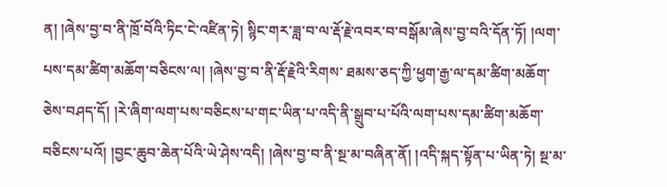ན། །ཞེས་བྱ་བ་ནི་ཁྲོ་བོའི་ཏིང་ངེ་འཛིན་ཏེ། སྙིང་གར་ཟླ་བ་ལ་རྡོ་རྗེ་འབར་བ་བསྒོམ་ཞེས་བྱ་བའི་དོན་ཏོ། །ལག་པས་དམ་ཚིག་མཆོག་བཅིངས་ལ། །ཞེས་བྱ་བ་ནི་རྡོ་རྗེའི་རིགས་ ཐམས་ཅད་ཀྱི་ཕྱག་རྒྱ་ལ་དམ་ཚིག་མཆོག་ཅེས་བཤད་དོ། །རེ་ཞིག་ལག་པས་བཅིངས་པ་གང་ཡིན་པ་འདི་ནི་སྒྲུབ་པ་པོའི་ལག་པས་དམ་ཚིག་མཆོག་བཅིངས་པའོ། །བྱང་ཆུབ་ཆེན་པོའི་ཡེ་ཤེས་འདི། །ཞེས་བྱ་བ་ནི་སྔ་མ་བཞིན་ནོ། །འདི་སྐད་སྟོན་པ་ཡིན་ཏེ། སྔ་མ་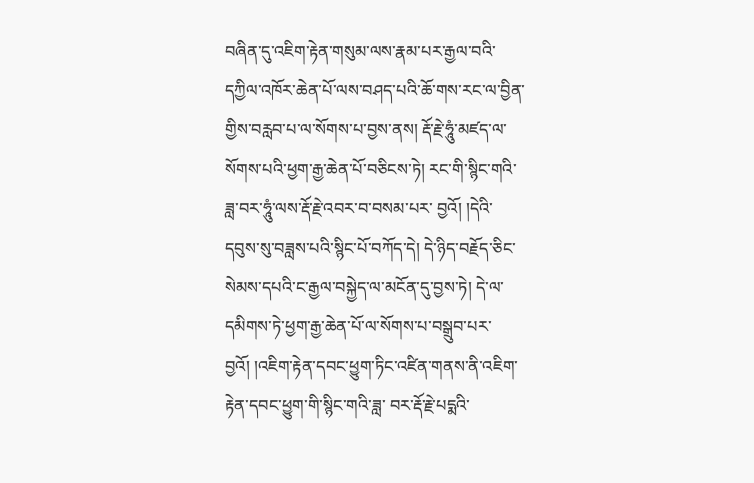བཞིན་དུ་འཇིག་རྟེན་གསུམ་ལས་རྣམ་པར་རྒྱལ་བའི་དཀྱིལ་འཁོར་ཆེན་པོ་ལས་བཤད་པའི་ཆོ་གས་རང་ལ་བྱིན་གྱིས་བརླབ་པ་ལ་སོགས་པ་བྱས་ནས། རྡོ་རྗེ་ཧཱུཾ་མཛད་ལ་སོགས་པའི་ཕྱག་རྒྱ་ཆེན་པོ་བཅིངས་ཏེ། རང་གི་སྙིང་གའི་ཟླ་བར་ཧཱུཾ་ལས་རྡོ་རྗེ་འབར་བ་བསམ་པར་ བྱའོ། །དེའི་དབུས་སུ་བཟླས་པའི་སྙིང་པོ་བཀོད་དེ། དེ་ཉིད་བརྗོད་ཅིང་སེམས་དཔའི་ང་རྒྱལ་བསྐྱེད་ལ་མངོན་དུ་བྱས་ཏེ། དེ་ལ་དམིགས་ཏེ་ཕྱག་རྒྱ་ཆེན་པོ་ལ་སོགས་པ་བསྒྲུབ་པར་བྱའོ། །འཇིག་རྟེན་དབང་ཕྱུག་ཏིང་འཛིན་གནས་ནི་འཇིག་རྟེན་དབང་ཕྱུག་གི་སྙིང་གའི་ཟླ་ བར་རྡོ་རྗེ་པདྨའི་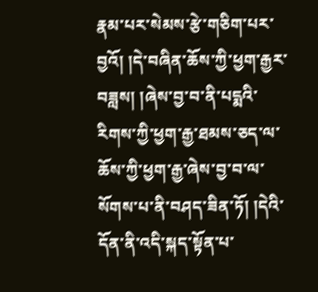རྣམ་པར་སེམས་རྩེ་གཅིག་པར་བྱའོ། །དེ་བཞིན་ཆོས་ཀྱི་ཕྱག་རྒྱར་བཟླས། །ཞེས་བྱ་བ་ནི་པདྨའི་རིགས་ཀྱི་ཕྱག་རྒྱ་ཐམས་ཅད་ལ་ཆོས་ཀྱི་ཕྱག་རྒྱ་ཞེས་བྱ་བ་ལ་སོགས་པ་ནི་བཤད་ཟིན་ཏོ། །དེའི་དོན་ནི་འདི་སྐད་སྟོན་པ་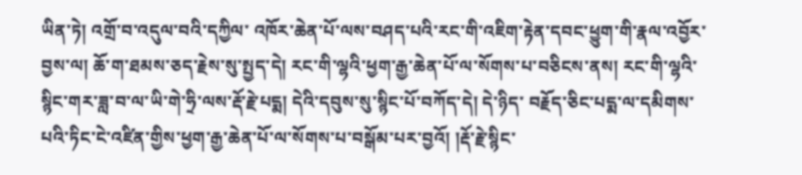ཡིན་ཏེ། འགྲོ་བ་འདུལ་བའི་དཀྱིལ་ འཁོར་ཆེན་པོ་ལས་བཤད་པའི་རང་གི་འཇིག་རྟེན་དབང་ཕྱུག་གི་རྣལ་འབྱོར་བྱས་ལ། ཆོ་ག་ཐམས་ཅད་རྗེས་སུ་སྤྱད་དེ། རང་གི་ལྷའི་ཕྱག་རྒྱ་ཆེན་པོ་ལ་སོགས་པ་བཅིངས་ནས། རང་གི་ལྷའི་སྙིང་གར་ཟླ་བ་ལ་ཡི་གེ་ཧྲི་ལས་རྡོ་རྗེ་པདྨ། དེའི་དབུས་སུ་སྙིང་པོ་བཀོད་དེ། དེ་ཉིད་ བརྗོད་ཅིང་པདྨ་ལ་དམིགས་པའི་ཏིང་ངེ་འཛིན་གྱིས་ཕྱག་རྒྱ་ཆེན་པོ་ལ་སོགས་པ་བསྒོམ་པར་བྱའོ། །རྡོ་རྗེ་སྙིང་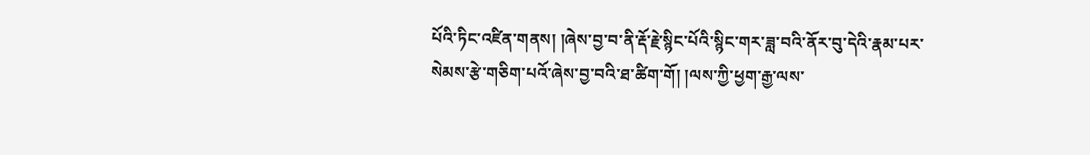པོའི་ཏིང་འཛིན་གནས། །ཞེས་བྱ་བ་ནི་རྡོ་རྗེ་སྙིང་པོའི་སྙིང་གར་ཟླ་བའི་ནོར་བུ་དེའི་རྣམ་པར་སེམས་རྩེ་གཅིག་པའོ་ཞེས་བྱ་བའི་ཐ་ཚིག་གོ། །ལས་ཀྱི་ཕྱག་རྒྱ་ལས་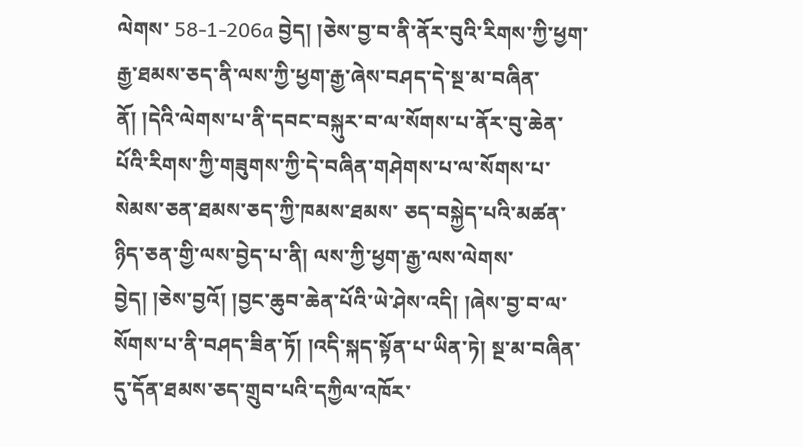ལེགས་ 58-1-206a བྱེད། །ཅེས་བྱ་བ་ནི་ནོར་བུའི་རིགས་ཀྱི་ཕྱག་རྒྱ་ཐམས་ཅད་ནི་ལས་ཀྱི་ཕྱག་རྒྱ་ཞེས་བཤད་དེ་སྔ་མ་བཞིན་ནོ། །དེའི་ལེགས་པ་ནི་དབང་བསྐུར་བ་ལ་སོགས་པ་ནོར་བུ་ཆེན་པོའི་རིགས་ཀྱི་གཟུགས་ཀྱི་དེ་བཞིན་གཤེགས་པ་ལ་སོགས་པ་སེམས་ཅན་ཐམས་ཅད་ཀྱི་ཁམས་ཐམས་ ཅད་བསྐྱེད་པའི་མཚན་ཉིད་ཅན་གྱི་ལས་བྱེད་པ་ནི། ལས་ཀྱི་ཕྱག་རྒྱ་ལས་ལེགས་བྱེད། །ཅེས་བྱའོ། །བྱང་ཆུབ་ཆེན་པོའི་ཡེ་ཤེས་འདི། །ཞེས་བྱ་བ་ལ་སོགས་པ་ནི་བཤད་ཟིན་ཏོ། །འདི་སྐད་སྟོན་པ་ཡིན་ཏེ། སྔ་མ་བཞིན་དུ་དོན་ཐམས་ཅད་གྲུབ་པའི་དཀྱིལ་འཁོར་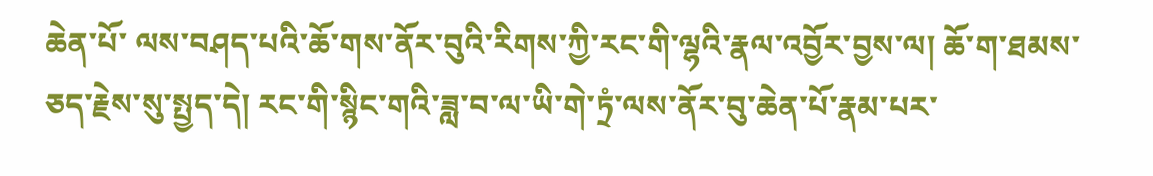ཆེན་པོ་ ལས་བཤད་པའི་ཆོ་གས་ནོར་བུའི་རིགས་ཀྱི་རང་གི་ལྷའི་རྣལ་འབྱོར་བྱས་ལ། ཆོ་ག་ཐམས་ཅད་རྗེས་སུ་སྤྱད་དེ། རང་གི་སྙིང་གའི་ཟླ་བ་ལ་ཡི་གེ་ཏྲཾ་ལས་ནོར་བུ་ཆེན་པོ་རྣམ་པར་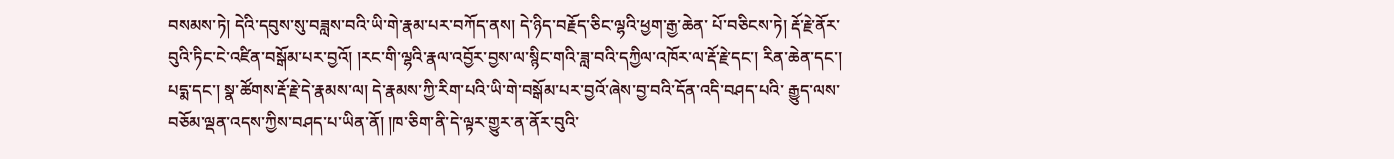བསམས་ཏེ། དེའི་དབུས་སུ་བཟླས་བའི་ཡི་གེ་རྣམ་པར་བཀོད་ནས། དེ་ཉིད་བརྗོད་ཅིང་ལྷའི་ཕྱག་རྒྱ་ཆེན་ པོ་བཅིངས་ཏེ། རྡོ་རྗེ་ནོར་བུའི་ཏིང་ངེ་འཛིན་བསྒོམ་པར་བྱའོ། །རང་གི་ལྷའི་རྣལ་འབྱོར་བྱས་ལ་སྙིང་གའི་ཟླ་བའི་དཀྱིལ་འཁོར་ལ་རྡོ་རྗེ་དང་། རིན་ཆེན་དང་། པདྨ་དང་། སྣ་ཚོགས་རྡོ་རྗེ་དེ་རྣམས་ལ། དེ་རྣམས་ཀྱི་རིག་པའི་ཡི་གེ་བསྒོམ་པར་བྱའོ་ཞེས་བྱ་བའི་དོན་འདི་བཤད་པའི་ རྒྱུད་ལས་བཅོམ་ལྡན་འདས་ཀྱིས་བཤད་པ་ཡིན་ནོ། །ཁ་ཅིག་ནི་དེ་ལྟར་གྱུར་ན་ནོར་བུའི་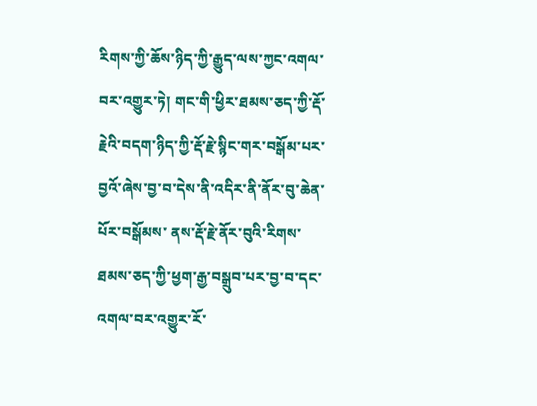རིགས་ཀྱི་ཆོས་ཉིད་ཀྱི་རྒྱུད་ལས་ཀྱང་འགལ་བར་འགྱུར་ཏེ། གང་གི་ཕྱིར་ཐམས་ཅད་ཀྱི་རྡོ་རྗེའི་བདག་ཉིད་ཀྱི་རྡོ་རྗེ་སྙིང་གར་བསྒོམ་པར་བྱའོ་ཞེས་བྱ་བ་དེས་ནི་འདིར་ནི་ནོར་བུ་ཆེན་པོར་བསྒོམས་ ནས་རྡོ་རྗེ་ནོར་བུའི་རིགས་ཐམས་ཅད་ཀྱི་ཕྱག་རྒྱ་བསྒྲུབ་པར་བྱ་བ་དང་འགལ་བར་འགྱུར་རོ་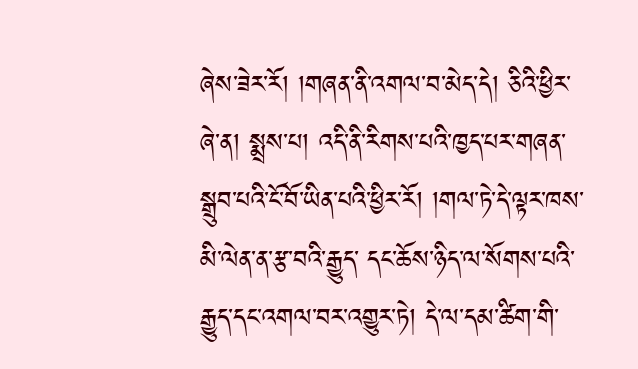ཞེས་ཟེར་རོ། །གཞན་ནི་འགལ་བ་མེད་དེ། ཅིའི་ཕྱིར་ཞེ་ན། སྨྲས་པ། འདི་ནི་རིགས་པའི་ཁྱད་པར་གཞན་སྒྲུབ་པའི་ངོ་བོ་ཡིན་པའི་ཕྱིར་རོ། །གལ་ཏེ་དེ་ལྟར་ཁས་མི་ལེན་ན་རྩ་བའི་རྒྱུད་ དང་ཆོས་ཉིད་ལ་སོགས་པའི་རྒྱུད་དང་འགལ་བར་འགྱུར་ཏེ། དེ་ལ་དམ་ཚིག་གི་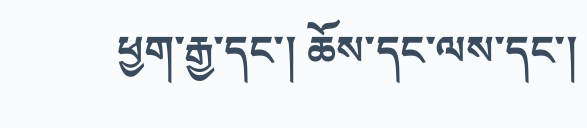ཕྱག་རྒྱ་དང་། ཆོས་དང་ལས་དང་།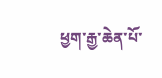ཕྱག་རྒྱ་ཆེན་པོ་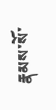རྣམས་སོ་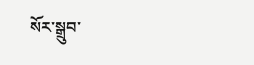སོར་སྒྲུབ་